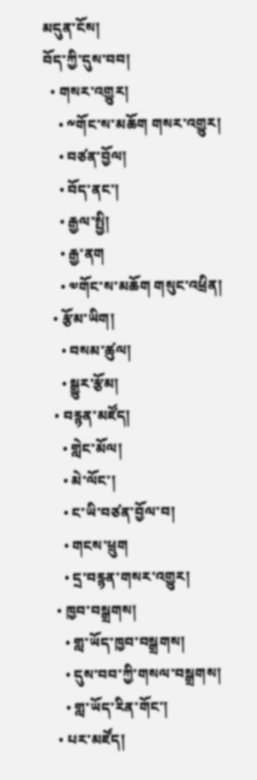མདུན་ངོས།
བོད་ཀྱི་དུས་བབ།
  • གསར་འགྱུར།
    • ༸གོང་ས་མཆོག གསར་འགྱུར།
    • བཙན་བྱོལ།
    • བོད་ནང་།
    • རྒྱལ་སྤྱི།
    • རྒྱ་ནག
    • ༧གོང་ས་མཆོག གསུང་འཕྲིན།
  • རྩོམ་ཡིག།
    • བསམ་ཚུལ།
    • སྒྱུར་རྩོམ།
  • བརྙན་མཛོད།
    • གླེང་མོལ།
    • མེ་ལོང་།
    • ང་ཡི་བཙན་བྱོལ་བ།
    • གངས་ཕྲུག
    • དྲ་བརྙན་གསར་འགྱུར།
  • ཁྱབ་བསྒྲགས།
    • གླ་ཡོད་ཁྱབ་བསྒྲགས།
    • དུས་བབ་ཀྱི་གསལ་བསྒྲགས།
    • གླ་ཡོད་རིན་གོང་།
  • པར་མཛོད།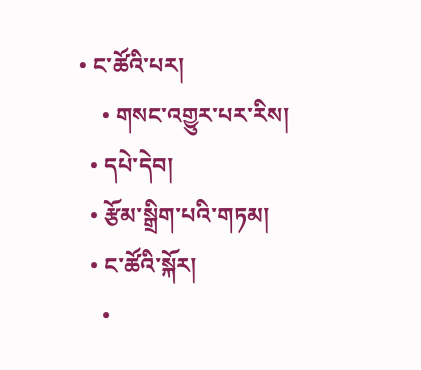• ང་ཚོའི་པར།
    • གསང་འགྱུར་པར་རིས།
  • དཔེ་དེབ།
  • རྩོམ་སྒྲིག་པའི་གཏམ།
  • ང་ཚོའི་སྐོར།
    •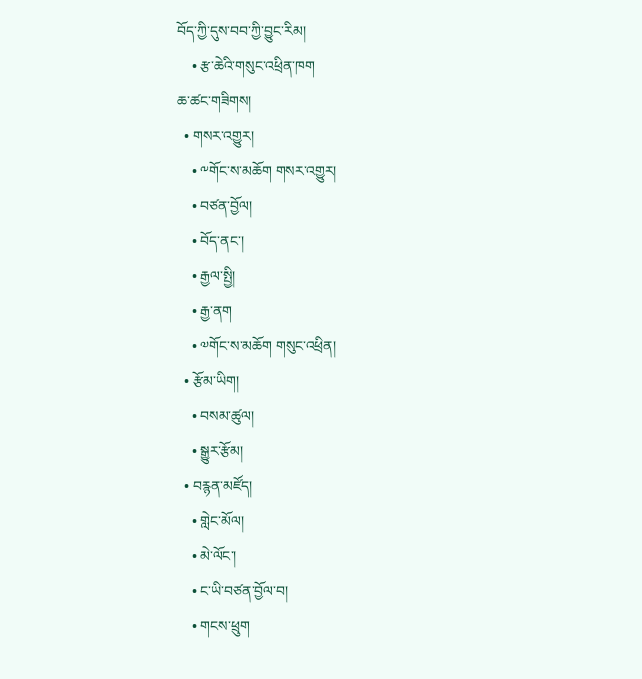བོད་ཀྱི་དུས་བབ་ཀྱི་བྱུང་རིམ།
    • རྩ་ཆེའི་གསུང་འཕྲིན་ཁག
ཆ་ཚང་གཟིགས།
  • གསར་འགྱུར།
    • ༸གོང་ས་མཆོག གསར་འགྱུར།
    • བཙན་བྱོལ།
    • བོད་ནང་།
    • རྒྱལ་སྤྱི།
    • རྒྱ་ནག
    • ༧གོང་ས་མཆོག གསུང་འཕྲིན།
  • རྩོམ་ཡིག།
    • བསམ་ཚུལ།
    • སྒྱུར་རྩོམ།
  • བརྙན་མཛོད།
    • གླེང་མོལ།
    • མེ་ལོང་།
    • ང་ཡི་བཙན་བྱོལ་བ།
    • གངས་ཕྲུག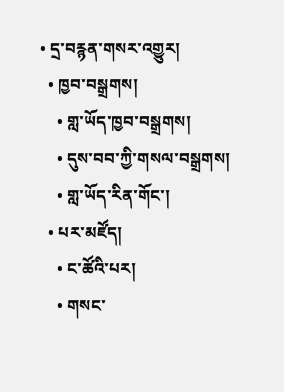• དྲ་བརྙན་གསར་འགྱུར།
  • ཁྱབ་བསྒྲགས།
    • གླ་ཡོད་ཁྱབ་བསྒྲགས།
    • དུས་བབ་ཀྱི་གསལ་བསྒྲགས།
    • གླ་ཡོད་རིན་གོང་།
  • པར་མཛོད།
    • ང་ཚོའི་པར།
    • གསང་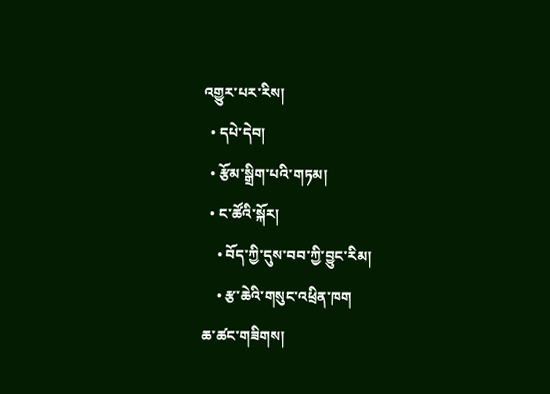འགྱུར་པར་རིས།
  • དཔེ་དེབ།
  • རྩོམ་སྒྲིག་པའི་གཏམ།
  • ང་ཚོའི་སྐོར།
    • བོད་ཀྱི་དུས་བབ་ཀྱི་བྱུང་རིམ།
    • རྩ་ཆེའི་གསུང་འཕྲིན་ཁག
ཆ་ཚང་གཟིགས།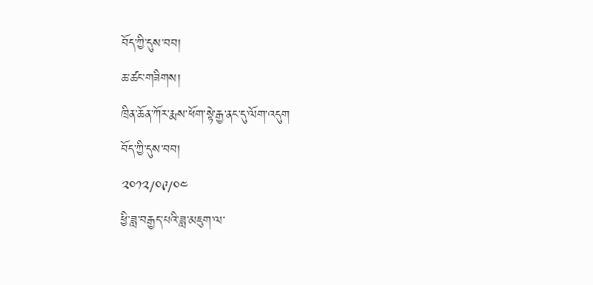བོད་ཀྱི་དུས་བབ།
ཆ་ཚང་གཟིགས།
ཁྲིན་ཆོན་ཀོར་རྨས་ཕོག་སྟེ་རྒྱ་ནང་དུ་ལོག་འདུག
བོད་ཀྱི་དུས་བབ།
༢༠༡༢/༠༩/༠༤
ཕྱི་ཟླ་བརྒྱད་པའི་ཟླ་མཇུག་ལ་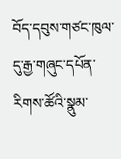བོད་དབུས་གཙང་ཁུལ་དུ་རྒྱ་གཞུང་དཔོན་རིགས་ཚོའི་སྣུམ་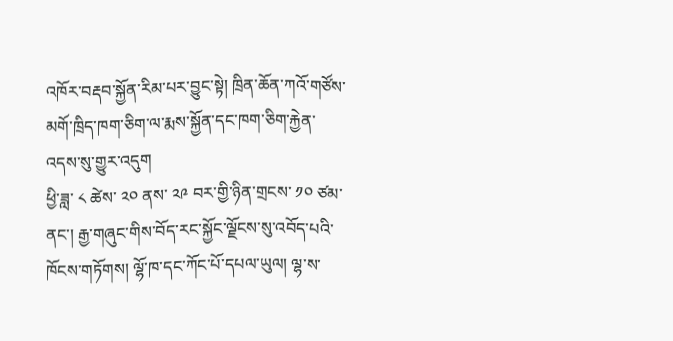འཁོར་བརྡབ་སྐྱོན་རིམ་པར་བྱུང་སྟེ། ཁྲིན་ཆོན་ཀའོ་གཙོས་མགོ་ཁྲིད་ཁག་ཅིག་ལ་རྨས་སྐྱོན་དང་ཁག་ཅིག་རྐྱེན་འདས་སུ་གྱུར་འདུག
ཕྱི་ཟླ་ ༨ ཚེས་ ༢༠ ནས་ ༢༩ བར་གྱི་ཉིན་གྲངས་ ༡༠ ཙམ་ནང་། རྒྱ་གཞུང་གིས་བོད་རང་སྐྱོང་ལྗོངས་སུ་འབོད་པའི་ཁོངས་གཏོགས། ལྷོ་ཁ་དང་ཀོང་པོ་དཔལ་ཡུལ། ལྷ་ས་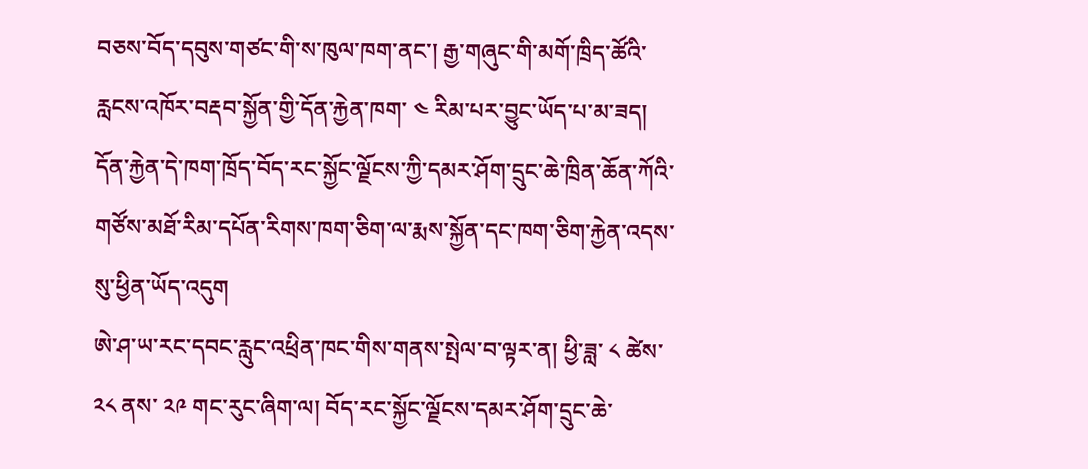བཅས་བོད་དབུས་གཙང་གི་ས་ཁུལ་ཁག་ནང་། རྒྱ་གཞུང་གི་མགོ་ཁྲིད་ཚོའི་རླངས་འཁོར་བརྡབ་སྐྱོན་གྱི་དོན་རྐྱེན་ཁག་ ༤ རིམ་པར་བྱུང་ཡོད་པ་མ་ཟད། དོན་རྐྱེན་དེ་ཁག་ཁྲོད་བོད་རང་སྐྱོང་ལྗོངས་ཀྱི་དམར་ཤོག་དྲུང་ཆེ་ཁྲིན་ཆོན་ཀོའི་གཙོས་མཐོ་རིམ་དཔོན་རིགས་ཁག་ཅིག་ལ་རྨས་སྐྱོན་དང་ཁག་ཅིག་རྐྱེན་འདས་སུ་ཕྱིན་ཡོད་འདུག
ཨེ་ཤ་ཡ་རང་དབང་རླུང་འཕྲིན་ཁང་གིས་གནས་སྤེལ་བ་ལྟར་ན། ཕྱི་ཟླ་ ༨ ཚེས་ ༢༨ ནས་ ༢༩ གང་རུང་ཞིག་ལ། བོད་རང་སྐྱོང་ལྗོངས་དམཪ་ཤོག་དྲུང་ཆེ་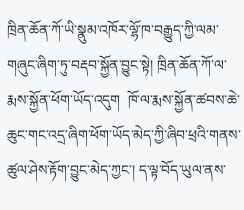ཁྲིན་ཆོན་ཀོ་ཡི་སྣུམ་འཁོར་ལྷོ་ཁ་བརྒྱུད་ཀྱི་ལམ་གཞུང་ཞིག་ཏུ་བརྡབ་སྐྱོན་བྱུང་སྟེ། ཁྲིན་ཆོན་ཀོ་ལ་རྨས་སྐྱོན་ཕོག་ཡོད་འདུག  ཁོ་ལ་རྨས་སྐྱོན་ཚབས་ཆེ་ཆུང་གང་འདྲ་ཞིག་ཕོག་ཡོད་མེད་ཀྱི་ཞིབ་ཕྲའི་གནས་ཚུལ་ཤེས་རྟོག་བྱུང་མེད་ཀྱང་། ད་ལྟ་བོད་ཡུལ་ནས་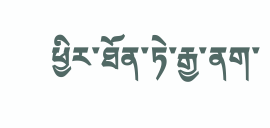ཕྱིར་ཐོན་ཏེ་རྒྱ་ནག་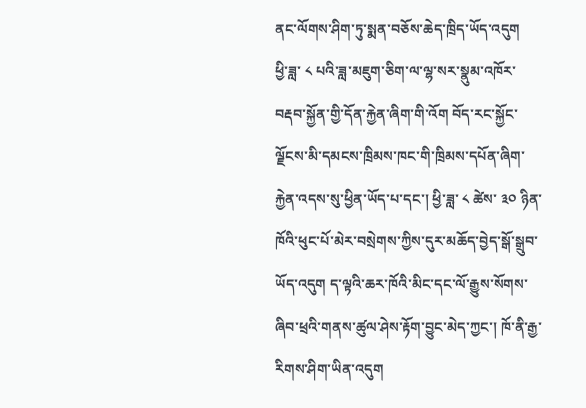ནང་ལོགས་ཤིག་ཏུ་སྨན་བཅོས་ཆེད་ཁྲིད་ཡོད་འདུག
ཕྱི་ཟླ་ ༨ པའི་ཟླ་མཇུག་ཅིག་ལ་ལྷ་སར་སྣུམ་འཁོར་བརྡབ་སྐྱོན་གྱི་དོན་རྐྱེན་ཞིག་གི་འོག བོད་རང་སྐྱོང་ལྗོངས་མི་དམངས་ཁྲིམས་ཁང་གི་ཁྲིམས་དཔོན་ཞིག་རྐྱེན་འདས་སུ་ཕྱིན་ཡོད་པ་དང་། ཕྱི་ཟླ་ ༨ ཚེས་ ༣༠ ཉིན་ཁོའི་ཕུང་པོ་མེར་བསྲེགས་ཀྱིས་དུར་མཆོད་བྱེད་སྒོ་སྒྲུབ་ཡོད་འདུག ད་ལྟའི་ཆར་ཁོའི་མིང་དང་ལོ་རྒྱུས་སོགས་ཞིབ་ཕྲའི་གནས་ཚུལ་ཤེས་རྟོག་བྱུང་མེད་ཀྱང་། ཁོ་ནི་རྒྱ་རིགས་ཤིག་ཡིན་འདུག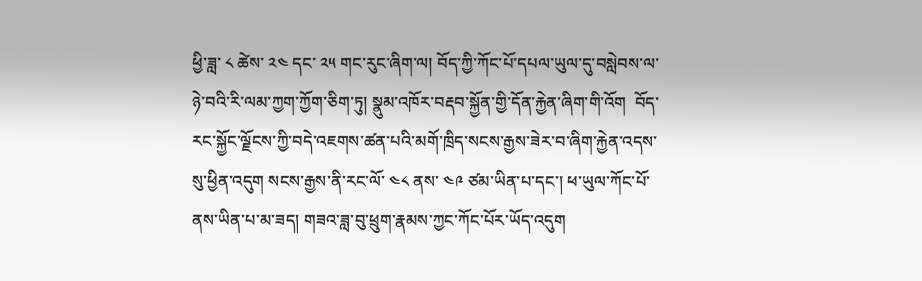ཕྱི་ཟླ་ ༨ ཚེས་ ༢༤ དང་ ༢༥ གང་རུང་ཞིག་ལ། བོད་ཀྱི་ཀོང་པོ་དཔལ་ཡུལ་དུ་བསླེབས་ལ་ཉེ་བའི་རི་ལམ་ཀྱག་ཀྱོག་ཅིག་ཏུ། སྣུམ་འཁོར་བརྡབ་སྐྱོན་གྱི་དོན་རྐྱེན་ཞིག་གི་འོག  བོད་རང་སྐྱོང་ལྗོངས་ཀྱི་བདེ་འཇགས་ཚན་པའི་མགོ་ཁྲིད་སངས་རྒྱས་ཟེར་བ་ཞིག་རྐྱེན་འདས་སུ་ཕྱིན་འདུག སངས་རྒྱས་ནི་རང་ལོ་ ༤༨ ནས་ ༤༩ ཙམ་ཡིན་པ་དང་། ཕ་ཡུལ་ཀོང་པོ་ནས་ཡིན་པ་མ་ཟད། གཟའ་ཟླ་བུ་ཕྲུག་རྣམས་ཀྱང་ཀོང་པོར་ཡོད་འདུག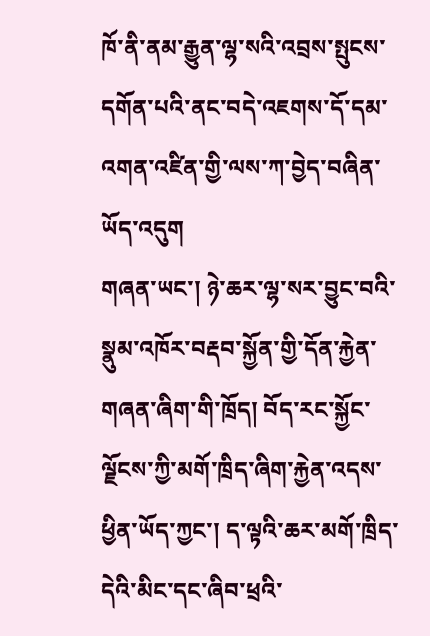ཁོ་ནི་ནམ་རྒྱུན་ལྷ་སའི་འབྲས་སྤུངས་དགོན་པའི་ནང་བདེ་འཇགས་དོ་དམ་འགན་འཛིན་གྱི་ལས་ཀ་བྱེད་བཞིན་ཡོད་འདུག
གཞན་ཡང་། ཉེ་ཆར་ལྷ་སར་བྱུང་བའི་སྣུམ་འཁོར་བརྡབ་སྐྱོན་གྱི་དོན་རྐྱེན་གཞན་ཞིག་གི་ཁྲོད། བོད་རང་སྐྱོང་ལྗོངས་ཀྱི་མགོ་ཁྲིད་ཞིག་རྐྱེན་འདས་ཕྱིན་ཡོད་ཀྱང་། ད་ལྟའི་ཆར་མགོ་ཁྲིད་དེའི་མིང་དང་ཞིབ་ཕྲའི་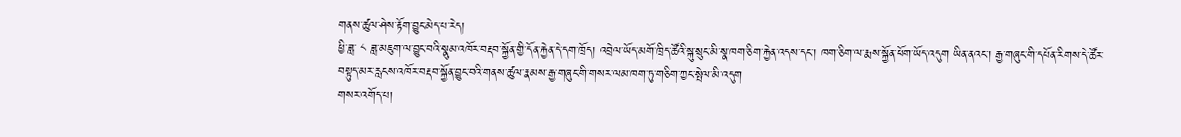གནས་ཚུལ་ཤེས་རྟོག་བྱུང་མེད་པ་རེད།
ཕྱི་ཟླ་ ༨ ཟླ་མཇུག་ལ་བྱུང་བའི་སྣུམ་འཁོར་བརྡབ་སྐྱོན་གྱི་དོན་རྐྱེན་དེ་དག་ཁྲོད། འབྲེལ་ཡོད་མགོ་ཁྲིད་ཚོའི་སྐུ་སྲུང་མི་སྣ་ཁག་ཅིག་རྐྱེན་འདས་དང་། ཁག་ཅིག་ལ་རྨས་སྐྱོན་ཕོག་ཡོད་འདུག ཡིན་ནའང་། རྒྱ་གཞུང་གི་དཔོན་རིགས་དེ་ཚོར་བསྟུད་མར་རླངས་འཁོར་བརྡབ་སྐྱོན་བྱུང་བའི་གནས་ཚུལ་རྣམས་རྒྱ་གཞུང་གི་གསར་ལམ་ཁག་ཏུ་གཅིག་ཀྱང་སྤེལ་མི་འདུག
གསར་འགོད་པ།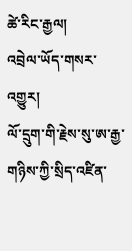ཚེ་རིང་རྒྱལ།
འབྲེལ་ཡོད་གསར་འགྱུར།
ལོ་དྲུག་གི་རྗེས་སུ་ཨ་རྒྱ་གཉིས་ཀྱི་སྲིད་འཛིན་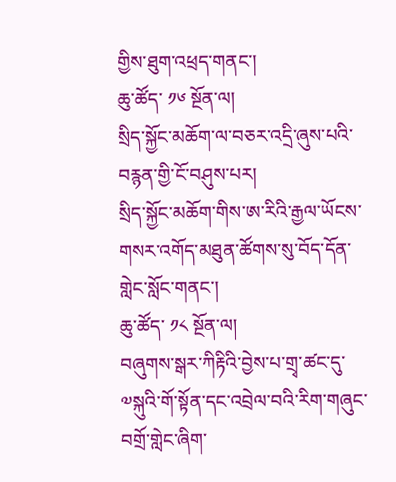གྱིས་ཐུག་འཕྲད་གནང་།
ཆུ་ཚོད་ ༡༦ སྔོན་ལ།
སྲིད་སྐྱོང་མཆོག་ལ་བཅར་འདྲི་ཞུས་པའི་བརྙན་གྱི་ངོ་བཤུས་པར།
སྲིད་སྐྱོང་མཆོག་གིས་ཨ་རིའི་རྒྱལ་ཡོངས་གསར་འགོད་མཐུན་ཚོགས་སུ་བོད་དོན་གླེང་སློང་གནང་།
ཆུ་ཚོད་ ༡༨ སྔོན་ལ།
བཞུགས་སྒར་ཀིརྟིའི་བྱེས་པ་གྲྭ་ཚང་དུ་༧སྐུའི་གོ་སྟོན་དང་འབྲེལ་བའི་རིག་གཞུང་བགྲོ་གླེང་ཞིག་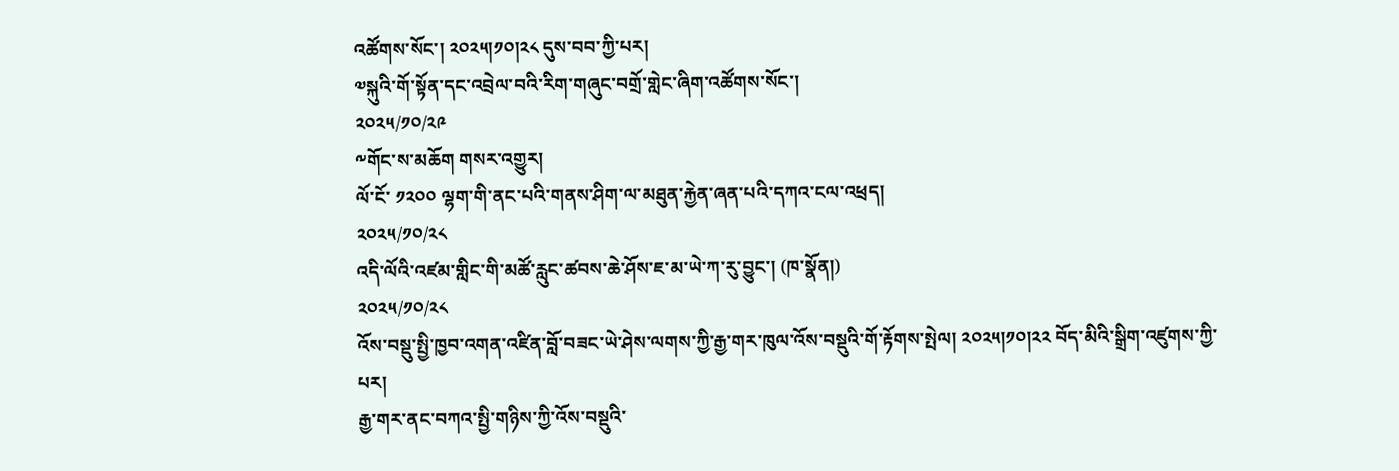འཚོགས་སོང་། ༢༠༢༥།༡༠།༢༨ དུས་བབ་ཀྱི་པར།
༧སྐུའི་གོ་སྟོན་དང་འབྲེལ་བའི་རིག་གཞུང་བགྲོ་གླེང་ཞིག་འཚོགས་སོང་།
༢༠༢༥/༡༠/༢༩
༸གོང་ས་མཆོག གསར་འགྱུར།
ལོ་ངོ་ ༡༢༠༠ ལྷག་གི་ནང་པའི་གནས་ཤིག་ལ་མཐུན་རྐྱེན་ཞན་པའི་དཀའ་ངལ་འཕྲད།
༢༠༢༥/༡༠/༢༨
འདི་ལོའི་འཛམ་གླིང་གི་མཚོ་རླུང་ཚབས་ཆེ་ཤོས་ཇ་མ་ཡེ་ཀ་རུ་བྱུང་། (ཁ་སྣོན།)
༢༠༢༥/༡༠/༢༨
འོས་བསྡུ་སྤྱི་ཁྱབ་འགན་འཛིན་བློ་བཟང་ཡེ་ཤེས་ལགས་ཀྱི་རྒྱ་གར་ཁུལ་འོས་བསྡུའི་གོ་རྟོགས་སྤེལ། ༢༠༢༥།༡༠།༢༢ བོད་མིའི་སྒྲིག་འཛུགས་ཀྱི་པར།
རྒྱ་གར་ནང་བཀའ་སྤྱི་གཉིས་ཀྱི་འོས་བསྡུའི་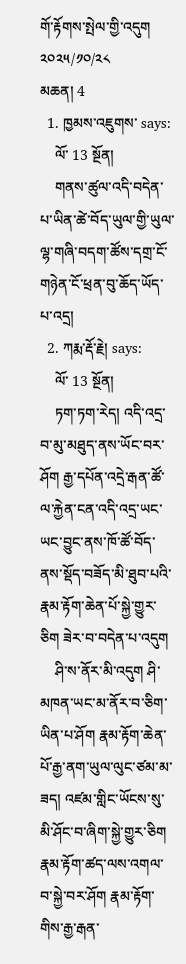གོ་རྟོགས་སྤེལ་གྱི་འདུག
༢༠༢༥/༡༠/༢༨
མཆན། 4
  1. ཁྱམས་འཇུགས་ says:
    ལོ་ 13 སྔོན།
    གནས་ཚུལ་འདི་བདེན་པ་ཡིན་ཚེ་བོད་ཡུལ་གྱི་ཡུལ་ལྷ་གཞི་བདག་ཚོས་དགྲ་ངོ་གཉེན་ངོ་ཕྲན་བུ་ཆོད་ཡོད་པ་འདྲ།
  2. ཀརྨ་རྡོ་རྗེ། says:
    ལོ་ 13 སྔོན།
    ཏག་ཏག་རེད། འདི་འདྲ་བ་མུ་མཐུད་ནས་ཡོང་བར་ཤོག རྒྱ་དཔོན་འདྲེ་རྒན་ཚོ་ལ་རྐྱེན་ངན་འདི་འདྲ་ཡང་ཡང་བྱུང་ནས་ཁོ་ཚོ་བོད་ནས་སྡོད་བཟོད་མི་ཐུབ་པའི་རྣམ་རྟོག་ཆེན་པོ་སྐྱེ་གྱུར་ཅིག ཟེར་བ་བདེན་པ་འདུག
    ཤི་ས་ནོར་མི་འདུག ཤི་མཁན་ཡང་མ་ནོར་བ་ཅིག་ཡིན་པ་ཤོག རྣམ་རྟོག་ཆེན་པོ་རྒྱ་ནག་ཡུལ་ལུང་ཙམ་མ་ཟད། འཛམ་གླིང་ཡོངས་སུ་མི་ཤོང་བ་ཞིག་སྐྱེ་གྱུར་ཅིག རྣམ་རྟོག་ཚད་ལས་འགལ་བ་སྐྱེ་བར་ཤོག རྣམ་རྟོག་གིས་རྒྱ་རྒན་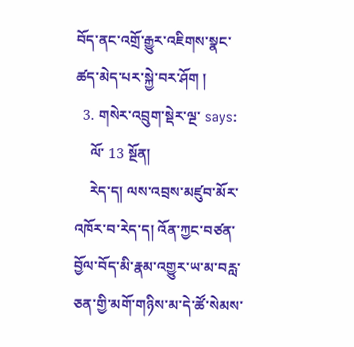བོད་ནང་འགྲོ་རྒྱུར་འཇིགས་སྣང་ཚད་མེད་པར་སྐྱེ་བར་ཤོག །
  3. གསེར་འབྲུག་སྡེར་ལྔ་ says:
    ལོ་ 13 སྔོན།
    རེད་ད། ལས་འབྲས་མཛུབ་མོར་འཁོར་བ་རེད་ད། འོན་ཀྱང་བཙན་བྱོལ་བོད་མི་རྣམ་འགྱུར་ཡ་མ་བརླ་ཅན་གྱི་མགོ་གཉིས་མ་དེ་ཚོ་སེམས་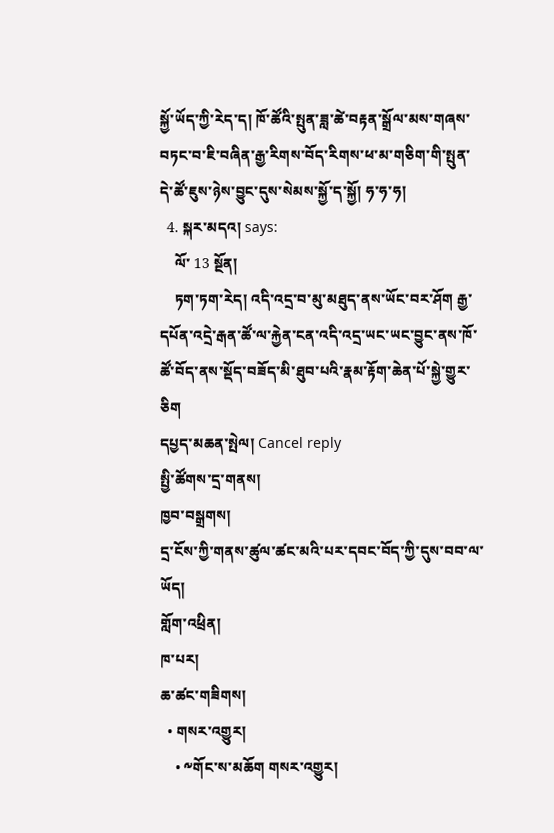སྐྱོ་ཡོད་ཀྱི་རེད་ད། ཁོ་ཚོའི་སྤུན་ཟླ་ཚེ་བརྟན་སྒྲོལ་མས་གཞས་བཏང་བ་ཇི་བཞིན་རྒྱ་རིགས་བོད་རིགས་ཕ་མ་གཅིག་གི་སྤུན་དེ་ཚོ་ཇུས་ཉེས་བྱུང་དུས་སེམས་སྐྱོ་ད་སྐྱོ། ཧ་ཧ་ཧ།
  4. སྐར་མདའ། says:
    ལོ་ 13 སྔོན།
    ཏག་ཏག་རེད། འདི་འདྲ་བ་མུ་མཐུད་ནས་ཡོང་བར་ཤོག རྒྱ་དཔོན་འདྲེ་རྒན་ཚོ་ལ་རྐྱེན་ངན་འདི་འདྲ་ཡང་ཡང་བྱུང་ནས་ཁོ་ཚོ་བོད་ནས་སྡོད་བཟོད་མི་ཐུབ་པའི་རྣམ་རྟོག་ཆེན་པོ་སྐྱེ་གྱུར་ཅིག
དཔྱད་མཆན་སྤེལ། Cancel reply
སྤྱི་ཚོགས་དྲ་གནས།
ཁྱབ་བསྒྲགས།
དྲ་ངོས་ཀྱི་གནས་ཚུལ་ཚང་མའི་པར་དབང་བོད་ཀྱི་དུས་བབ་ལ་ཡོད།
གློག་འཕྲིན།
ཁ་པར།
ཆ་ཚང་གཟིགས།
  • གསར་འགྱུར།
    • ༸གོང་ས་མཆོག གསར་འགྱུར།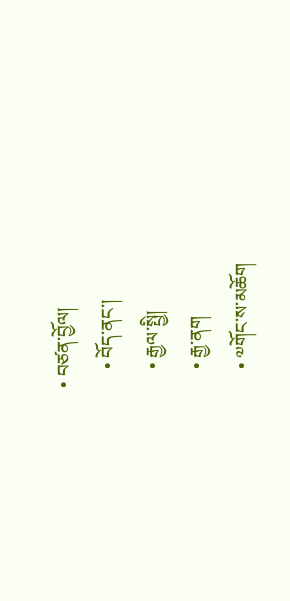• བཙན་བྱོལ།
    • བོད་ནང་།
    • རྒྱལ་སྤྱི།
    • རྒྱ་ནག
    • ༧གོང་ས་མཆོག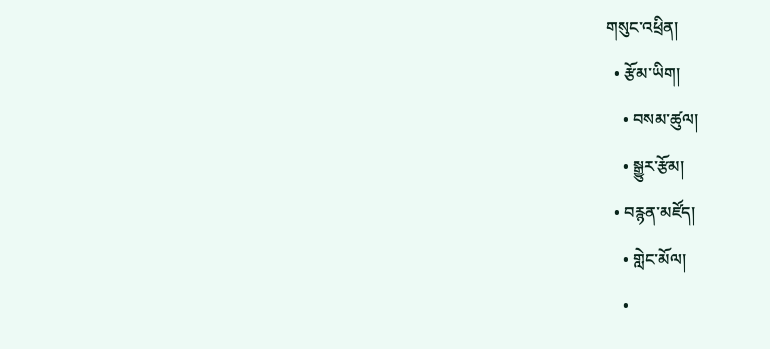གསུང་འཕྲིན།
  • རྩོམ་ཡིག།
    • བསམ་ཚུལ།
    • སྒྱུར་རྩོམ།
  • བརྙན་མཛོད།
    • གླེང་མོལ།
    •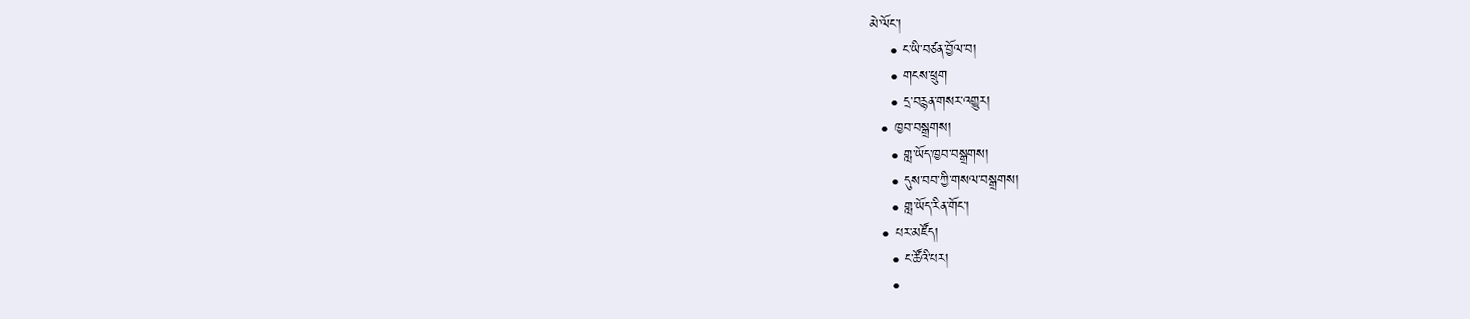མེ་ལོང་།
    • ང་ཡི་བཙན་བྱོལ་བ།
    • གངས་ཕྲུག
    • དྲ་བརྙན་གསར་འགྱུར།
  • ཁྱབ་བསྒྲགས།
    • གླ་ཡོད་ཁྱབ་བསྒྲགས།
    • དུས་བབ་ཀྱི་གསལ་བསྒྲགས།
    • གླ་ཡོད་རིན་གོང་།
  • པར་མཛོད།
    • ང་ཚོའི་པར།
    •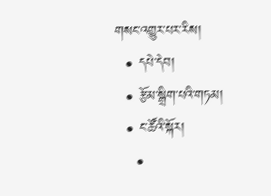གསང་འགྱུར་པར་རིས།
  • དཔེ་དེབ།
  • རྩོམ་སྒྲིག་པའི་གཏམ།
  • ང་ཚོའི་སྐོར།
    •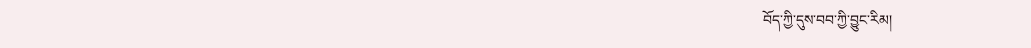བོད་ཀྱི་དུས་བབ་ཀྱི་བྱུང་རིམ།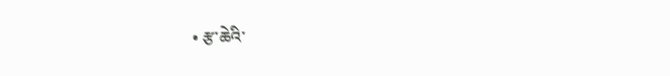• རྩ་ཆེའི་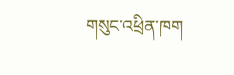གསུང་འཕྲིན་ཁག